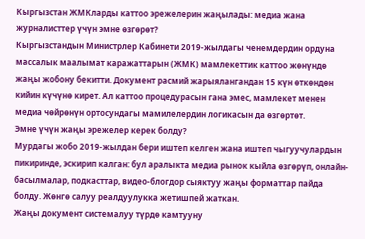Кыргызстан ЖМКларды каттоо эрежелерин жаңылады: медиа жана журналисттер үчүн эмне өзгөрөт?
Кыргызстандын Министрлер Кабинети 2019-жылдагы ченемдердин ордуна массалык маалымат каражаттарын (ЖМК) мамлекеттик каттоо жөнүндө жаңы жобону бекитти. Документ расмий жарыялангандан 15 күн өткөндөн кийин күчүнө кирет. Ал каттоо процедурасын гана эмес, мамлекет менен медиа чөйрөнүн ортосундагы мамилелердин логикасын да өзгөртөт.
Эмне үчүн жаңы эрежелер керек болду?
Мурдагы жобо 2019-жылдан бери иштеп келген жана иштеп чыгуучулардын пикиринде, эскирип калган: бул аралыкта медиа рынок кыйла өзгөрүп, онлайн-басылмалар, подкасттар, видео-блогдор сыяктуу жаңы форматтар пайда болду. Жөнгө салуу реалдуулукка жетишпей жаткан.
Жаңы документ системалуу түрдө камтууну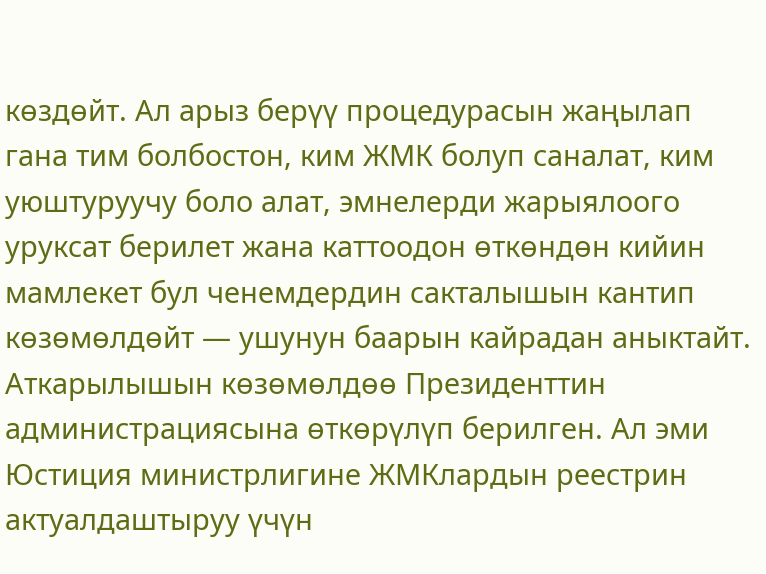көздөйт. Ал арыз берүү процедурасын жаңылап гана тим болбостон, ким ЖМК болуп саналат, ким уюштуруучу боло алат, эмнелерди жарыялоого уруксат берилет жана каттоодон өткөндөн кийин мамлекет бул ченемдердин сакталышын кантип көзөмөлдөйт — ушунун баарын кайрадан аныктайт. Аткарылышын көзөмөлдөө Президенттин администрациясына өткөрүлүп берилген. Ал эми Юстиция министрлигине ЖМКлардын реестрин актуалдаштыруу үчүн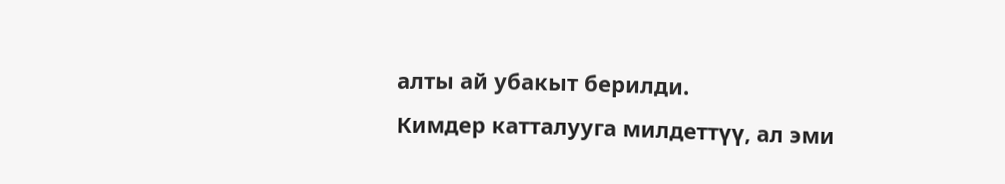алты ай убакыт берилди.
Кимдер катталууга милдеттүү, ал эми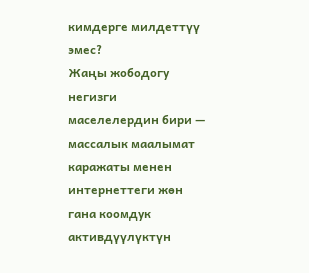кимдерге милдеттүү эмес?
Жаңы жободогу негизги маселелердин бири — массалык маалымат каражаты менен интернеттеги жөн гана коомдук активдүүлүктүн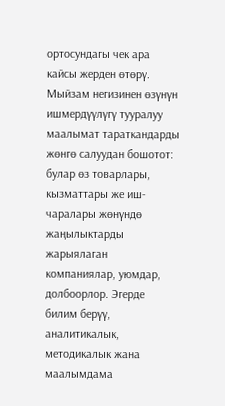ортосундагы чек ара кайсы жерден өтөрү.
Мыйзам негизинен өзүнүн ишмердүүлүгү тууралуу маалымат тараткандарды жөнгө салуудан бошотот: булар өз товарлары, кызматтары же иш-чаралары жөнүндө жаңылыктарды жарыялаган компаниялар, уюмдар, долбоорлор. Эгерде билим берүү, аналитикалык, методикалык жана маалымдама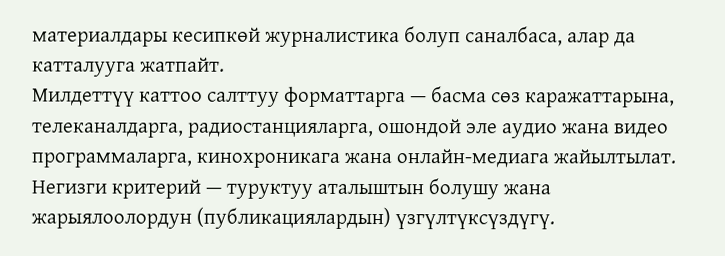материалдары кесипкөй журналистика болуп саналбаса, алар да катталууга жатпайт.
Милдеттүү каттоо салттуу форматтарга — басма сөз каражаттарына, телеканалдарга, радиостанцияларга, ошондой эле аудио жана видео программаларга, кинохроникага жана онлайн-медиага жайылтылат.
Негизги критерий — туруктуу аталыштын болушу жана жарыялоолордун (публикациялардын) үзгүлтүксүздүгү.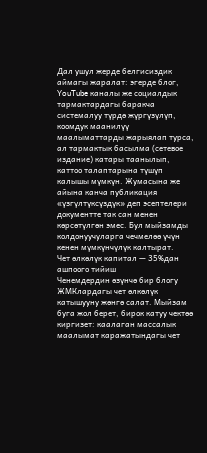Дал ушул жерде белгисиздик аймагы жаралат: эгерде блог, YouTube каналы же социалдык тармактардагы баракча системалуу түрдө жүргүзүлүп, коомдук маанилүү маалыматтарды жарыялап турса, ал тармактык басылма (сетевое издание) катары таанылып, каттоо талаптарына түшүп калышы мүмкүн. Жумасына же айына канча публикация «үзгүлтүксүздүк» деп эсептелери документте так сан менен көрсөтүлгөн эмес. Бул мыйзамды колдонуучуларга чечмелөө үчүн кенен мүмкүнчүлүк калтырат.
Чет өлкөлүк капитал — 35%дан ашпоого тийиш
Ченемдердин өзүнчө бир блогу ЖМКлардагы чет өлкөлүк катышууну жөнгө салат. Мыйзам буга жол берет, бирок катуу чектөө киргизет: каалаган массалык маалымат каражатындагы чет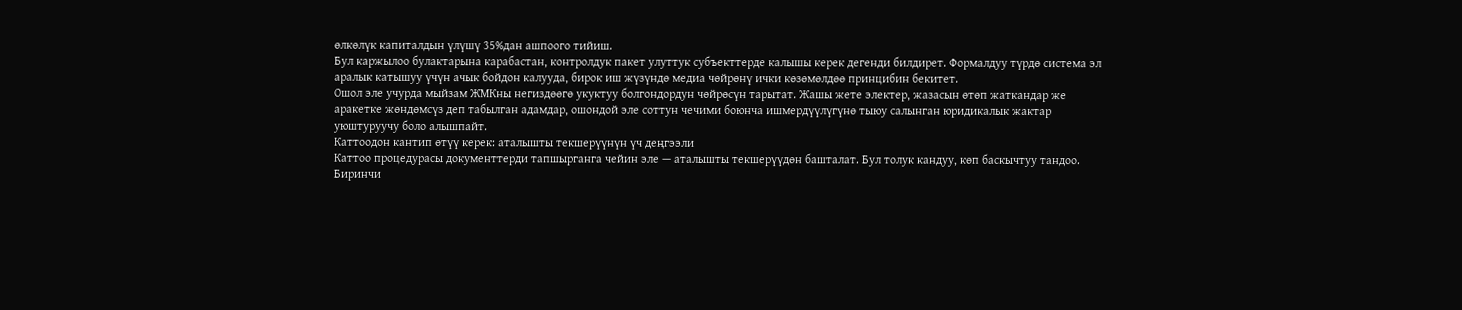өлкөлүк капиталдын үлүшү 35%дан ашпоого тийиш.
Бул каржылоо булактарына карабастан, контролдук пакет улуттук субъекттерде калышы керек дегенди билдирет. Формалдуу түрдө система эл аралык катышуу үчүн ачык бойдон калууда, бирок иш жүзүндө медиа чөйрөнү ички көзөмөлдөө принцибин бекитет.
Ошол эле учурда мыйзам ЖМКны негиздөөгө укуктуу болгондордун чөйрөсүн тарытат. Жашы жете электер, жазасын өтөп жаткандар же аракетке жөндөмсүз деп табылган адамдар, ошондой эле соттун чечими боюнча ишмердүүлүгүнө тыюу салынган юридикалык жактар уюштуруучу боло алышпайт.
Каттоодон кантип өтүү керек: аталышты текшерүүнүн үч деңгээли
Каттоо процедурасы документтерди тапшырганга чейин эле — аталышты текшерүүдөн башталат. Бул толук кандуу, көп баскычтуу тандоо.
Биринчи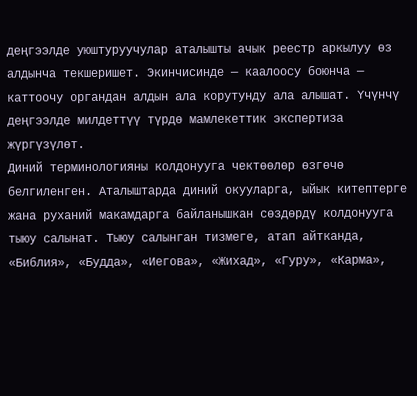деңгээлде уюштуруучулар аталышты ачык реестр аркылуу өз алдынча текшеришет. Экинчисинде — каалоосу боюнча — каттоочу органдан алдын ала корутунду ала алышат. Үчүнчү деңгээлде милдеттүү түрдө мамлекеттик экспертиза жүргүзүлөт.
Диний терминологияны колдонууга чектөөлөр өзгөчө белгиленген. Аталыштарда диний окууларга, ыйык китептерге жана руханий макамдарга байланышкан сөздөрдү колдонууга тыюу салынат. Тыюу салынган тизмеге, атап айтканда, «Библия», «Будда», «Иегова», «Жихад», «Гуру», «Карма»,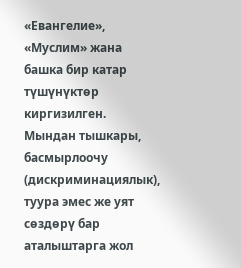«Евангелие», «Муслим» жана башка бир катар түшүнүктөр киргизилген. Мындан тышкары, басмырлоочу (дискриминациялык), туура эмес же уят сөздөрү бар аталыштарга жол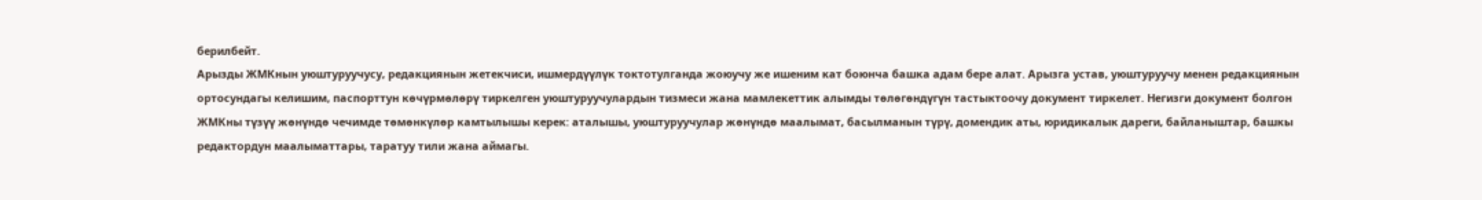берилбейт.
Арызды ЖМКнын уюштуруучусу, редакциянын жетекчиси, ишмердүүлүк токтотулганда жоюучу же ишеним кат боюнча башка адам бере алат. Арызга устав, уюштуруучу менен редакциянын ортосундагы келишим, паспорттун көчүрмөлөрү тиркелген уюштуруучулардын тизмеси жана мамлекеттик алымды төлөгөндүгүн тастыктоочу документ тиркелет. Негизги документ болгон ЖМКны түзүү жөнүндө чечимде төмөнкүлөр камтылышы керек: аталышы, уюштуруучулар жөнүндө маалымат, басылманын түрү, домендик аты, юридикалык дареги, байланыштар, башкы редактордун маалыматтары, таратуу тили жана аймагы.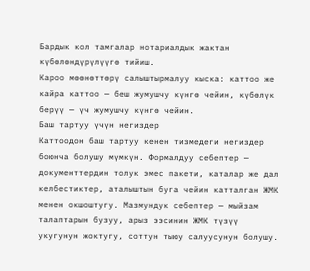Бардык кол тамгалар нотариалдык жактан күбөлөндүрүлүүгө тийиш.
Кароо мөөнөттөрү салыштырмалуу кыска: каттоо же кайра каттоо — беш жумушчу күнгө чейин, күбөлүк берүү — үч жумушчу күнгө чейин.
Баш тартуу үчүн негиздер
Каттоодон баш тартуу кенен тизмедеги негиздер боюнча болушу мүмкүн. Формалдуу себептер — документтердин толук эмес пакети, каталар же дал келбестиктер, аталыштын буга чейин катталган ЖМК менен окшоштугу. Мазмундук себептер — мыйзам талаптарын бузуу, арыз ээсинин ЖМК түзүү укугунун жоктугу, соттун тыюу салуусунун болушу.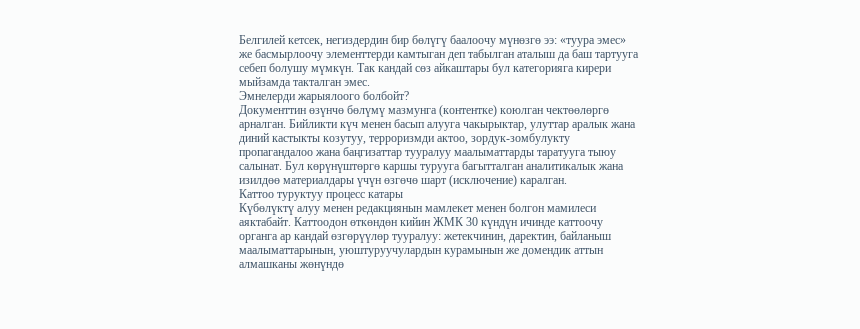Белгилей кетсек, негиздердин бир бөлүгү баалоочу мүнөзгө ээ: «туура эмес» же басмырлоочу элементтерди камтыган деп табылган аталыш да баш тартууга себеп болушу мүмкүн. Так кандай сөз айкаштары бул категорияга кирери мыйзамда такталган эмес.
Эмнелерди жарыялоого болбойт?
Документтин өзүнчө бөлүмү мазмунга (контентке) коюлган чектөөлөргө арналган. Бийликти күч менен басып алууга чакырыктар, улуттар аралык жана диний кастыкты козутуу, терроризмди актоо, зордук-зомбулукту пропагандалоо жана баңгизаттар тууралуу маалыматтарды таратууга тыюу салынат. Бул көрүнүштөргө каршы турууга багытталган аналитикалык жана изилдөө материалдары үчүн өзгөчө шарт (исключение) каралган.
Каттоо туруктуу процесс катары
Күбөлүктү алуу менен редакциянын мамлекет менен болгон мамилеси аяктабайт. Каттоодон өткөндөн кийин ЖМК 30 күндүн ичинде каттоочу органга ар кандай өзгөрүүлөр тууралуу: жетекчинин, даректин, байланыш маалыматтарынын, уюштуруучулардын курамынын же домендик аттын алмашканы жөнүндө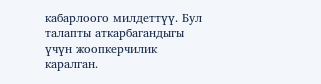кабарлоого милдеттүү. Бул талапты аткарбагандыгы үчүн жоопкерчилик каралган.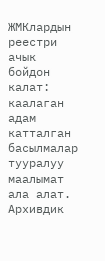ЖМКлардын реестри ачык бойдон калат: каалаган адам катталган басылмалар тууралуу маалымат ала алат. Архивдик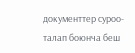документтер суроо-талап боюнча беш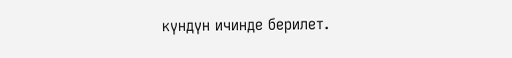күндүн ичинде берилет.